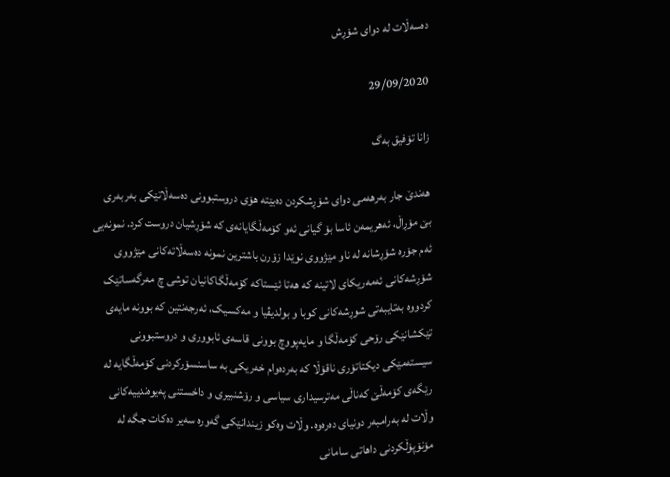دەسەڵات لە دوای شۆڕش

29/09/2020

زانا تۆفیق بەگ

ھەندێ جار بەرھەمی دوای شۆڕشکردن دەبێتە ھۆی دروستبوونی دەسەڵاتێکی بەربەری بێ مۆڕاڵ، ئەھریمەن ئاسا بۆ گیانی ئەو کۆمەڵگایانەی کە شۆڕشیان دروست کرد. نمونەیی ئەم جۆرە شۆڕشانە لە ناو مێژووی نوێدا زۆرن باشترین نمونە دەسەڵاتەکانی مێژووی شۆڕشەکانی ئەمەریکای لاتینە کە ھەتا ئێستاکە کۆمەڵگاکانیان توشی چ مەرگەساتێک کردووە بەتایبەتی شوڕشەکانی کوبا و بولدیڤیا و مەکسیک، ئەرجەنتین کە بوونە مایەی تێکشانێکی رۆحی کۆمەڵگا و مایەپووچ بوونی قاسەی ئابووری و دروستبوونی سیستەمێکی دیکتاتۆری ناقۆڵا کە بەردەوام خەریکی بە ساسنسۆرکردنی کۆمەڵگایە لە رێگەی کۆمەڵێ کەناڵی مەترسیداری سیاسی و رۆشنبیری و داخستنی پەیوەندییەکانی وڵات لە بەرامبەر دونیای دەرەوە. وڵات وەکو زیندانێکی گەورە سەیر دەکات جگە لە مۆنۆپۆڵکردنی داھاتی سامانی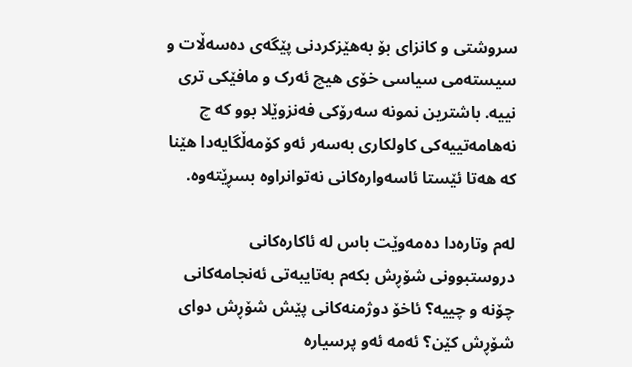سروشتی و کانزای بۆ بەھێزکردنی پێگەی دەسەڵات و سیستەمی سیاسی خۆی ھیچ ئەرک و مافێکی تری نییە. باشترین نمونە سەرۆکی فەنزوێلا بوو کە چ نەھامەتییەکی کاولکاری بەسەر ئەو کۆمەڵگایەدا ھێنا کە ھەتا ئێستا ئاسەوارەکانی نەتوانراوە بسڕێتەوە.

لەم وتارەدا دەمەوێت باس لە ئاکارەکانی دروستبوونی شۆڕش بکەم بەتایبەتی ئەنجامەکانی چۆنە و چییە؟ ئاخۆ دوژمنەکانی پێش شۆڕش دوای شۆڕش کێن؟ ئەمە ئەو پرسیارە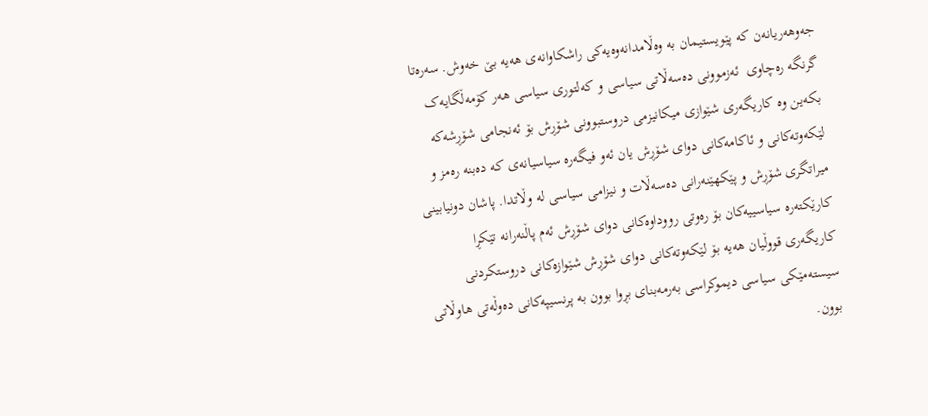جەوھەریانەن کە پێویستیمان بە وەڵامدانەوەیەکی راشکاوانەی ھەیە بێ خەوش. سەرەتا گرنگە رەچاوی  ئەزموونی دەسەڵاتی سیاسی و کەلتوری سیاسی ھەر کۆمەڵگایەک بکەین وە کاریگەری شێوازی میکانیزمی دروستبوونی شۆڕش بۆ ئەنجامی شۆڕشەکە لێکەوتەکانی و ئاکامەکانی دوای شۆڕش یان ئەو فیگەرە سیاسیانەی کە دەبنە رەمز و میراتگری شۆڕش و پێکھێنەرانی دەسەڵات و نیزامی سیاسی لە وڵاتدا. پاشان دونیابینی کارێکتەرە سیاسییەکان بۆ رەوتی رووداوەکانی دوای شۆڕش ئەم پاڵنەرانە تێکڕا کاریگەری قووڵیان ھەیە بۆ لێکەوتەکانی دوای شۆڕش شێوازەکانی دروستکردنی سیستەمێکی سیاسی دیموکراسی بەرمەبنای بڕوا بوون بە پرنسیپەکانی دەوڵەتی ھاوڵاتی بوون.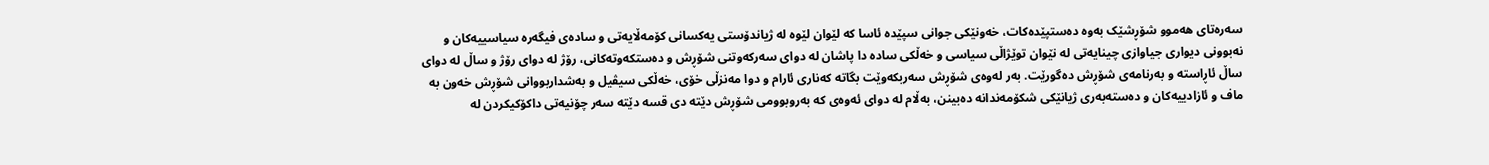سەرەتای ھەموو شۆڕشێک بەوە دەستپێدەکات، خەونێکی جوانی سپێدە ئاسا کە لێوان لێوە لە ژیاندۆستی یەکسانی کۆمەڵایەتی و سادەی فیگەرە سیاسییەکان و نەبوونی دیواری جیاوازی چینایەتی لە نێوان توێژاڵی سیاسی و خەڵکی سادە دا پاشان لە دوای سەرکەوتنی شۆڕش و دەستکەوتەکانی، رۆژ لە دوای رۆژ و ساڵ لە دوای ساڵ ئاڕاستە و بەرنامەی شۆڕش دەگورێت. بەر لەوەی شۆڕش سەربکەوێت بگاتە کەناری ئارام و دوا مەنزڵی خۆی، خەڵکی سیڤیل و بەشداربووانی شۆڕش خەون بە ماف و ئازادییەکان و دەستەبەری ژیانێکی شکۆمەندانە دەبینن، بەڵام لە دوای ئەوەی کە بەروبوومی شۆڕش دێتە دی قسە دێتە سەر چۆنیەتی داکۆکیکردن لە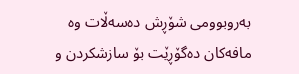بەروبوومی شۆڕش دەسەڵات وە مافەکان دەگۆڕێت بۆ سازشکردن و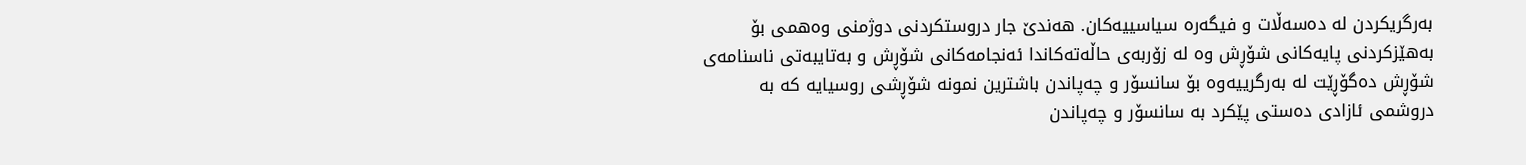بەرگریکردن لە دەسەڵات و فیگەرە سیاسییەکان. ھەندێ جار دروستکردنی دوژمنی وەھمی بۆ بەھێزکردنی پایەکانی شۆڕش وە لە زۆربەی حاڵەتەکاندا ئەنجامەکانی شۆڕش و بەتایبەتی ناسنامەی شۆڕش دەگۆڕێت لە بەرگرییەوە بۆ سانسۆر و چەپاندن باشترین نمونە شۆڕشی روسیایە کە بە دروشمی ئازادی دەستی پێکرد بە سانسۆر و چەپاندن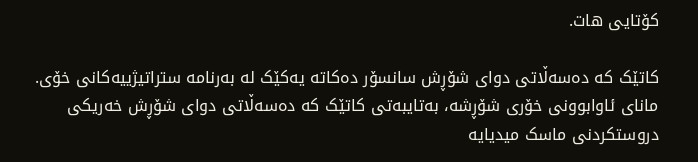کۆتایی ھات.

کاتێک کە دەسەڵاتی دوای شۆڕش سانسۆر دەکاتە یەکێک لە بەرنامە ستراتیژییەکانی خۆی. مانای ئاوابوونی خۆری شۆڕشە، بەتایبەتی کاتێک کە دەسەڵاتی دوای شۆڕش خەریکی دروستکردنی ماسک میدیایە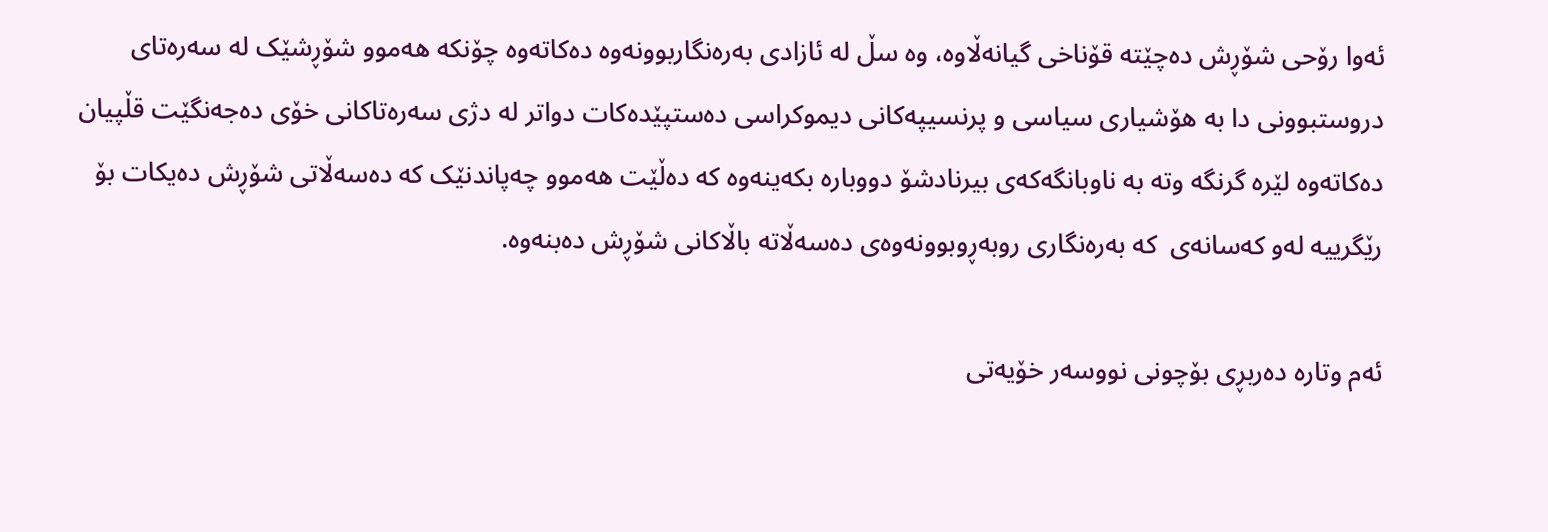ئەوا رۆحی شۆڕش دەچێتە قۆناخی گیانەڵاوە، وە سڵ لە ئازادی بەرەنگاربوونەوە دەکاتەوە چۆنکە ھەموو شۆڕشێک لە سەرەتای دروستبوونی دا بە ھۆشیاری سیاسی و پرنسیپەکانی دیموکراسی دەستپێدەکات دواتر لە دژی سەرەتاکانی خۆی دەجەنگێت قڵپیان دەکاتەوە لێرە گرنگە وتە بە ناوبانگەکەی بیرنادشۆ دووبارە بکەینەوە کە دەڵێت ھەموو چەپاندنێک کە دەسەڵاتی شۆڕش دەیکات بۆ رێگرییە لەو کەسانەی  کە بەرەنگاری روبەڕوبوونەوەی دەسەڵاتە باڵاکانی شۆڕش دەبنەوە.

ئەم وتارە دەربڕی بۆچونی نووسەر خۆیەتی